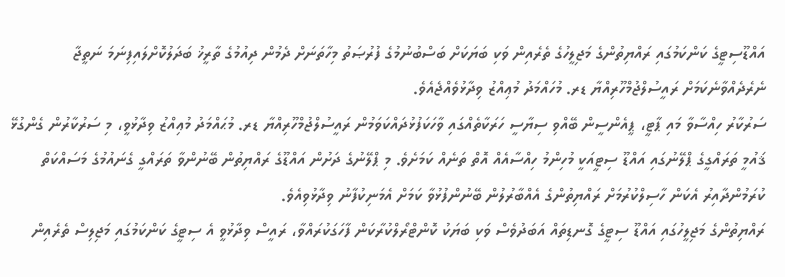އައްޑޫސިޓީގެ ކަންކަމުގައި ރައްޔިތުންގެ މަޖިލީހުގެ ތެރެއިން ވަކި ބަޔަކަށް ބަސްބުނުމުގެ ފުރުޞަތު މިހާތަނަށް ދެމުން ދިއުމުގެ ތާރީޚު ބަދަލުކޮށްލައިފިނަމަ ނަތީޖާ ނެރެދެއްވާނެކަމަށް ރައީސުލްޖުމްހޫރިއްޔާ ޑރ. މުހައްމަދު މުޢިއްޒު ވިދާޅުވެއްޖެއެވެ.
ސަރުކާރު ހިއްސާވާ މައި ޕާޓީ، ޕީއެންސީން ބޭއްވި ސިޔާސީ ހަރަކާތެއްގައި ވާހަކަފުޅުދައްކަވަމުން ރައީސުލްޖުމްހޫރިއްޔާ ޑރ. މުޙައްމަދު މުޢިއްޒު ވިދާޅުވީ، މި ސަރުކާރުން ގެންގުޅޭ ޤައުމީ ތަރައްގީގެ ޕްލޭނުގައި އައްޑޫ ސިޓީއަކީ މުހިންމު ހިއްސާއެއް އޮތް ތަނެއް ކަމަށެވެ. މި ޕްލޭނުގެ ދަށުން އައްޑޫގެ ރައްޔިތުން ބޭނުންވާ ތަރައްގީ ގެނައުމުގެ މަސައްކަތް ކުރަމުންދާއިރު އެކަން ހާސިލްކުރުމަށް ރައްޔިތުންގެ އެއްބާރުލުން ބޭނުންފުޅުވާ ކަމަށް އެމަނިކުފާނު ވިދާޅުވިއެވެ.
ރައްޔިތުންގެ މަޖިލީހުގައި އައްޑޫ ސިޓީގެ ގޮނޑިތައް އަބަދުވެސް ވަކި ބަޔަކު ކޮންޓްރޯލްކުރާކަން ފާހަގަކުރައްވާ، ރައީސް ވިދާޅުވީ އެ ސިޓީގެ ކަންކަމުގައި މަޖިލިސް ތެރެއިން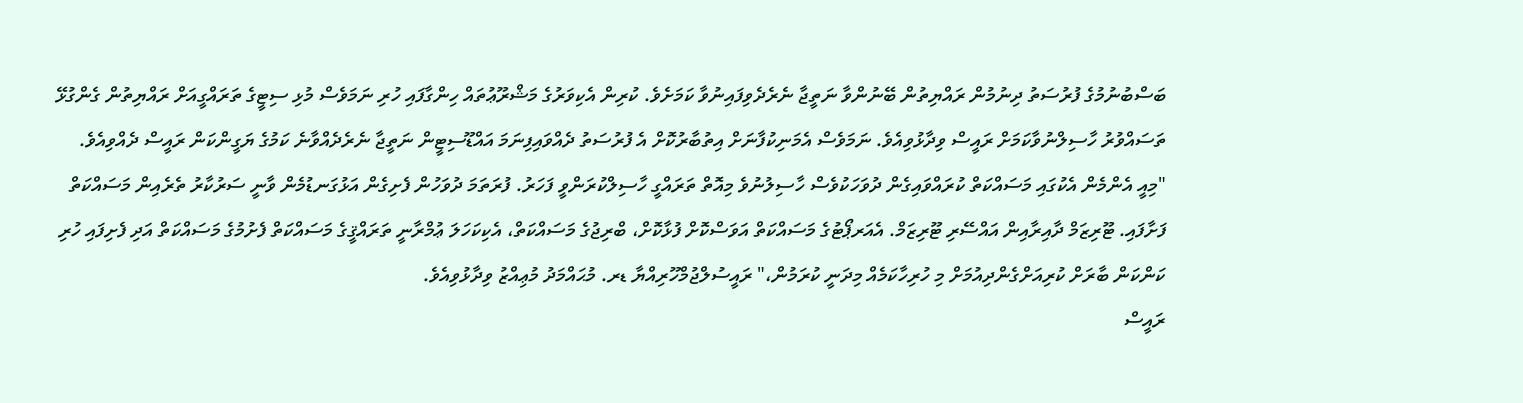ބަސްބުނުމުގެ ފުރުސަތު ދިނުމުން ރައްޔިތުން ބޭނުންވާ ނަތީޖާ ނެރެދެވިފައިނުވާ ކަމަށެވެ. ކުރިން އެކިވަރުގެ މަޝްރޫޢުތައް ހިންގާފައި ހުރި ނަމަވެސް މުޅި ސިޓީގެ ތަރައްގީއަށް ރައްޔިތުން ގެންގުޅޭ ތަސައްވުރު ހާސިލްނުވާކަމަށް ރައީސް ވިދާޅުވިއެވެ. ނަމަވެސް އެމަނިކުފާނަށް އިތުބާރުކޮށް އެ ފުރުސަތު ދެއްވައިފިނަމަ އައްޑޫސިޓީން ނަތީޖާ ނެރެދެއްވާނެ ކަމުގެ ޔަގީންކަން ރައީސް ދެއްވިއެވެ.
"މިއީ އެންމެން އެކުގައި މަސައްކަތް ކުރައްވައިގެން ދުވަހަކުވެސް ހާސިލުނުވެ މިއޮތް ތަރައްގީ ހާސިލްކުރަންވީ ފަހަރު. ފުރަތަމަ ދުވަހުން ފެށިގެން އަޅުގަނޑުމެން ވާނީ ސަރުކާރު ތެރެއިން މަސައްކަތް ފަށާފައި. ޓޫރިޒަމް ދާއިރާއިން އައްސޭރި ޓޫރިޒަމް. އެއަރޕޯޓުގެ މަސައްކަތް އަވަސްކޮށް ފުޅާކޮށް، ބްރިޖުގެ މަސައްކަތް، އެކިކަހަލަ ޢުމްރާނީ ތަރައްޤީގެ މަސައްކަތް ފެށުމުގެ މަސައްކަތް އަދި ފެށިފައި ހުރި ކަންކަން ބާރަށް ކުރިއަށްގެންދިއުމަށް މި ހުރިހާކަމެއް މިދަނީ ކުރަމުން،" ރައީސުލްޖުމްހޫރިއްޔާ ޑރ. މުޙައްމަދު މުޢިއްޒު ވިދާޅުވިއެވެ.
ރައީސް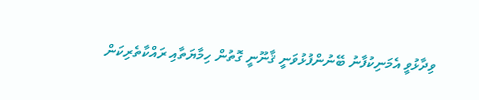ވިދާޅުވީ އެމަނިކުފާނު ބޭނުންފުޅުވަނީ ޤާނޫނީ ގޮތުން ހިމާޔަތާއި ރައްކާތެރިކަން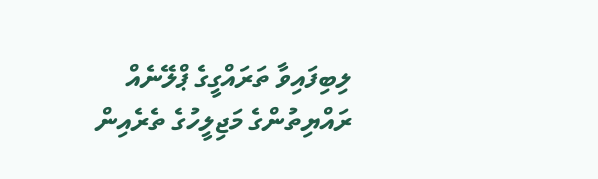ލިބިފައިވާ ތަރައްގީގެ ޕްލޭނެއް ރައްޔިތުންގެ މަޖިލީހުގެ ތެރެއިން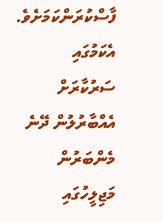ފާސްކުރަންކަމަށެވެ. އެކަމުގައި ސަރުކާރަށް އެއްބާރުލުން ދޭނެ މެންބަރުން މަޖިލީހުގައި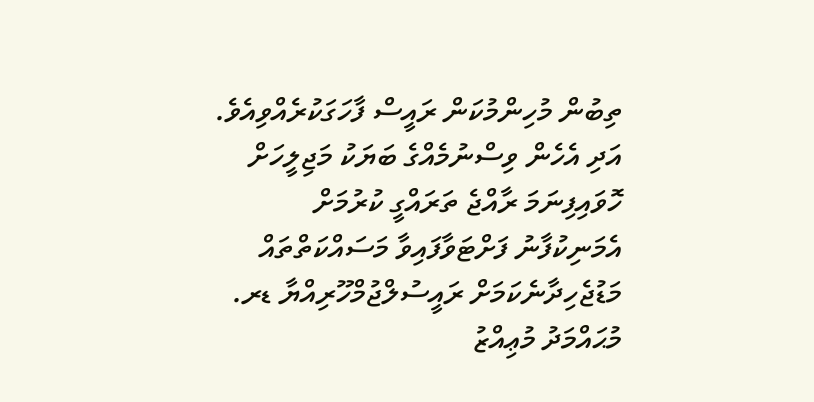ތިބުން މުހިންމުކަން ރައީސް ފާހަގަކުރެއްވިއެވެ. އަދި އެހެން ވިސްނުމެއްގެ ބަޔަކު މަޖިލީހަށް ހޮވައިފިނަމަ ރާއްޖެ ތަރައްގީ ކުރުމަށް އެމަނިކުފާނު ފަށްޓަވާފައިވާ މަސައްކަތްތައް މަޑުޖެހިދާނެކަމަށް ރައީސުލްޖުމްހޫރިއްޔާ ޑރ. މުޙައްމަދު މުޢިއްޒު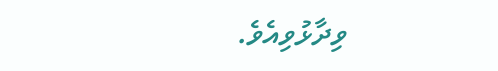ވިދާޅުވިއެވެ.